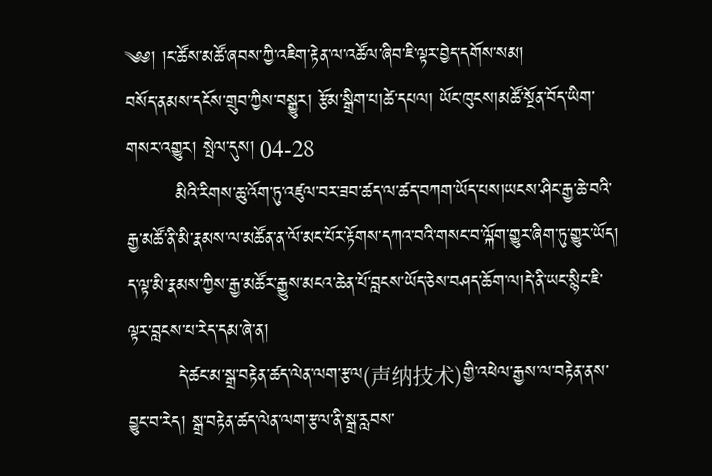༄༅། །ང་ཚོས་མཚོ་ཞབས་ཀྱི་འཇིག་རྟེན་ལ་འཚོལ་ཞིབ་ཇི་ལྟར་བྱེད་དགོས་སམ།
བསོད་ནམས་དངོས་གྲུབ་ཀྱིས་བསྒྱུར། རྩོམ་སྒྲིག་པ།ཚེ་དཔལ། ཡོང་ཁུངས།མཚོ་སྔོན་བོད་ཡིག་གསར་འགྱུར། སྤེལ་དུས། 04-28
        མིའི་རིགས་ཆུ་འོག་ཏུ་འཛུལ་བར་ཟབ་ཚད་ལ་ཚད་བཀག་ཡོད་པས།ཡངས་ཤིང་རྒྱ་ཆེ་བའི་རྒྱ་མཚོ་ནི་མི་རྣམས་ལ་མཚོན་ན་ལོ་མང་པོར་རྟོགས་དཀའ་བའི་གསང་བ་ལྐོག་གྱུར་ཞིག་ཏུ་གྱུར་ཡོད། ད་ལྟ་མི་རྣམས་ཀྱིས་རྒྱ་མཚོར་རྒྱུས་མངའ་ཆེན་པོ་བླངས་ཡོད་ཅེས་བཤད་ཆོག་ལ།དེ་ནི་ཡང་སྙིང་ཇི་ལྟར་བླངས་པ་རེད་དམ་ཞེ་ན།
        དེ་ཚང་མ་སྒྲ་བརྟེན་ཚད་ལེན་ལག་རྩལ(声纳技术)གྱི་འཕེལ་རྒྱས་ལ་བརྟེན་ནས་བྱུང་བ་རེད། སྒྲ་བརྟེན་ཚད་ལེན་ལག་རྩལ་ནི་སྒྲ་རླབས་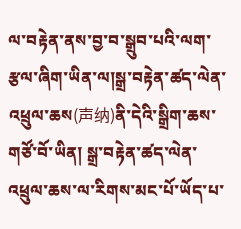ལ་བརྟེན་ནས་བྱ་བ་སྒྲུབ་པའི་ལག་རྩལ་ཞིག་ཡིན་ལ།སྒྲ་བརྟེན་ཚད་ལེན་འཕྲུལ་ཆས(声纳)ནི་དེའི་སྒྲིག་ཆས་གཙོ་བོ་ཡིན། སྒྲ་བརྟེན་ཚད་ལེན་འཕྲུལ་ཆས་ལ་རིགས་མང་པོ་ཡོད་པ་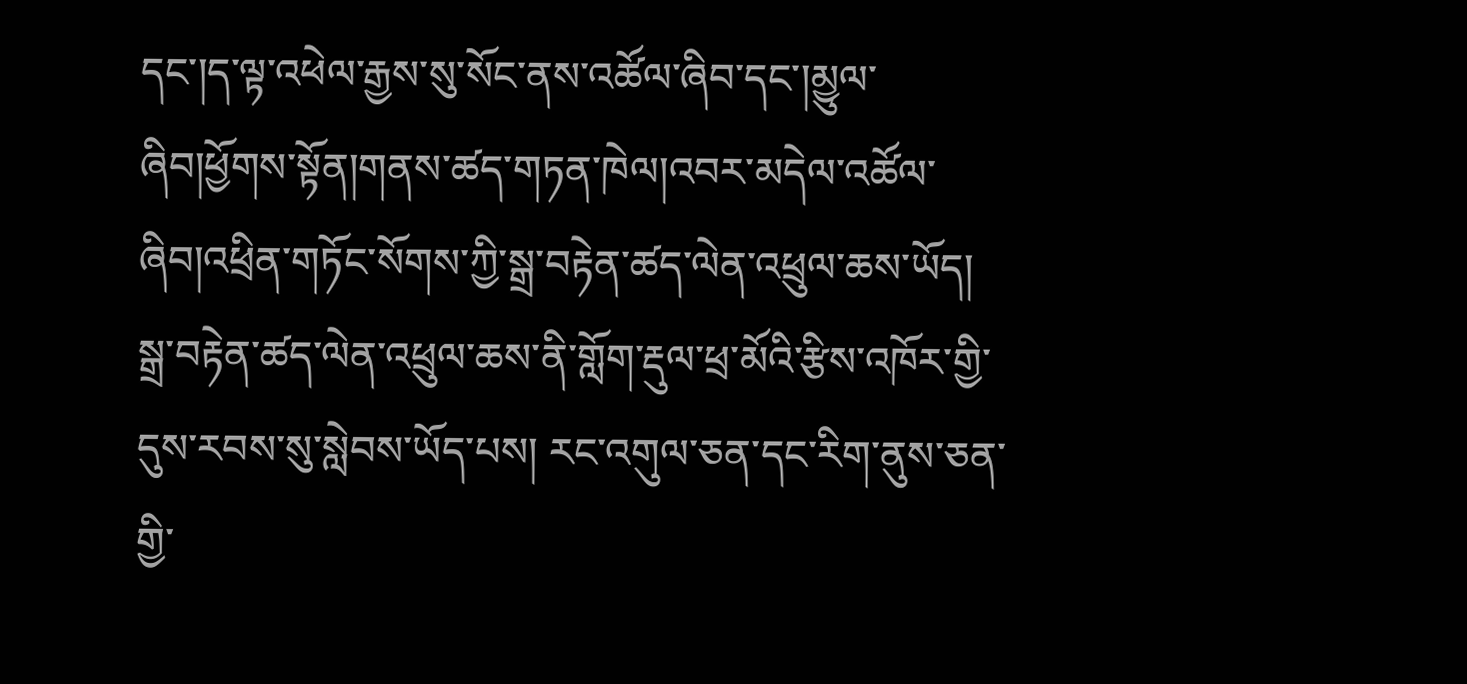དང་།ད་ལྟ་འཕེལ་རྒྱས་སུ་སོང་ནས་འཚོལ་ཞིབ་དང་།མྱུལ་ཞིབ།ཕྱོགས་སྟོན།གནས་ཚད་གཏན་ཁེལ།འབར་མདེལ་འཚོལ་ཞིབ།འཕྲིན་གཏོང་སོགས་ཀྱི་སྒྲ་བརྟེན་ཚད་ལེན་འཕྲུལ་ཆས་ཡོད། སྒྲ་བརྟེན་ཚད་ལེན་འཕྲུལ་ཆས་ནི་གློག་རྡུལ་ཕྲ་མོའི་རྩིས་འཁོར་གྱི་དུས་རབས་སུ་སླེབས་ཡོད་པས། རང་འགུལ་ཅན་དང་རིག་ནུས་ཅན་གྱི་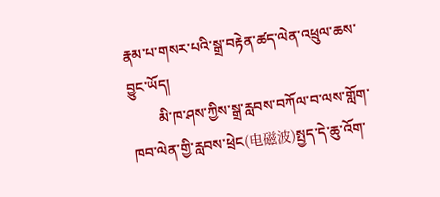རྣམ་པ་གསར་པའི་སྒྲ་བརྟེན་ཚད་ལེན་འཕྲུལ་ཆས་བྱུང་ཡོད།
        མི་ཁ་ཤས་ཀྱིས་སྒྲ་རླབས་བཀོལ་བ་ལས་གློག་ཁབ་ལེན་གྱི་རླབས་ཕྲེང(电磁波)སྤྱད་དེ་ཆུ་འོག་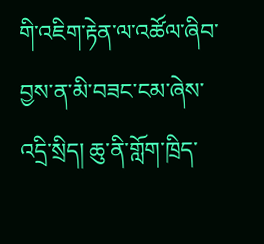གི་འཇིག་རྟེན་ལ་འཚོལ་ཞིབ་བྱས་ན་མི་བཟང་ངམ་ཞེས་འདྲི་སྲིད། ཆུ་ནི་གློག་ཁྲིད་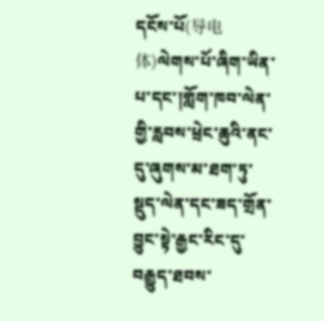དངོས་པོ(导电体)ལེགས་པོ་ཞིག་ཡིན་པ་དང་།གློག་ཁབ་ལེན་གྱི་རླབས་ཕྲེང་ཆུའི་ནང་དུ་ཞུགས་མ་ཐག་ཏུ་སྡུད་ལེན་དང་ཟད་གྲོན་བྱུང་སྟེ་རྒྱང་རིང་དུ་བརྒྱུད་ཐབས་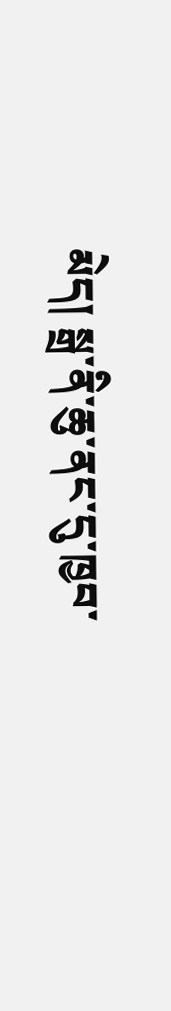མེད། སྒྲ་ནི་ཆུ་ནང་དུ་ཁྱབ་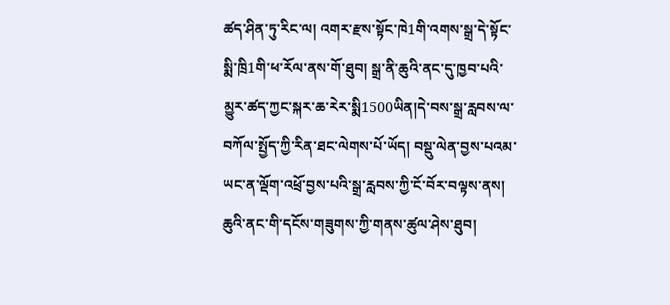ཚད་ཤིན་ཏུ་རིང་ལ། འགར་རྫས་སྟོང་ཁེ1གི་འགས་སྒྲ་དེ་སྟོང་སྨི་ཁྲི1གི་ཕ་རོལ་ནས་གོ་ཐུབ། སྒྲ་ནི་ཆུའི་ནང་དུ་ཁྱབ་པའི་མྱུར་ཚད་ཀྱང་སྐར་ཆ་རེར་སྨི1500ཡིན།དེ་བས་སྒྲ་རླབས་ལ་བཀོལ་སྤྱོད་ཀྱི་རིན་ཐང་ལེགས་པོ་ཡོད། བསྡུ་ལེན་བྱས་པའམ་ཡང་ན་ལྡོག་འཕྲོ་བྱས་པའི་སྒྲ་རླབས་ཀྱི་ངོ་བོར་བལྟས་ནས། ཆུའི་ནང་གི་དངོས་གཟུགས་ཀྱི་གནས་ཚུལ་ཤེས་ཐུབ།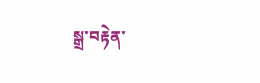སྒྲ་བརྟེན་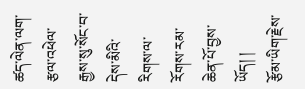ཚད་ལེན་ལག་རྩལ་འཕེལ་རྒྱས་སུ་སོང་བ་དེས་མིའི་རིགས་ལ་རོགས་རམ་ཆེན་པོ་བྱས་ཡོད། །
རྩོམ་ཡིག་རྗེས་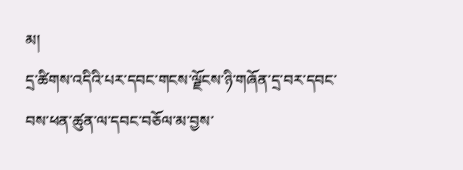མ།
དྲ་ཚིགས་འདིའི་པར་དབང་གངས་ལྗོངས་ཉི་གཞོན་དྲ་བར་དབང་བས་ཕན་ཚུན་ལ་དབང་བཅོལ་མ་བྱས་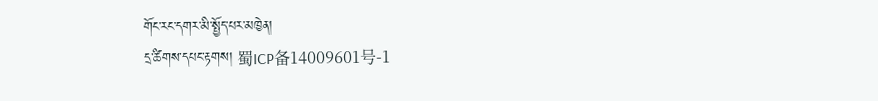གོང་རང་དགར་མི་སྤྱོད་པར་མཁྱེན།
དྲ་ཚིགས་དཔང་རྟགས། 蜀ICP备14009601号-1